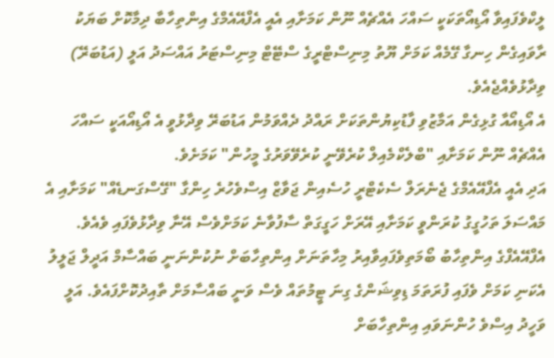ލީކްވެފައިވާ އޯޑިއޯތަކަކީ ސައްހަ އެއްޗެއް ނޫން ކަމަށާއި އެއީ އެފްއޭއެމްގެ އިންތިހާބާ ދިމާކޮށް ބަޔަކު ރާވައިގެން ހިނގާ ގޭމެއް ކަމަށް ޔޫތު މިނިސްޓްރީގެ ސްޓޭޓް މިނިސްޓަރު އައްސަދު އަލީ (އަޑުބަރޭ) ވިދާޅުވެއްޖެއެވެ.
އެ އޯޑިއޯއާ ގުޅިގެން އަމާޒުވި ފާޑުކިޔުންތަކަށް ރައްދު ދެއްވަމުން އަޑުބަރޭ ވިދާޅުވީ އެ އޯޑިއޯއަކީ ސައްހަ އެއްޗެއް ނޫން ކަމަށާއި "ބްލެކްމެއިލް ކުރެވޭނީ ކުރެވޭވަރުގެ މީހުން" ކަމަށެވެ.
އަދި އެއީ އެފްއޭއެމްގެ ޖެނެރަލް ސެކެޓްރީ ހުސެއިން ޖަވާޒް އިސްވެހުރެ ހިންގާ "ގޭސްގަނޑެއް" ކަމަށާއި އެ މައްސަލަ ތަހުގީގު ކުރަންވީ ކަމަށާއި އޭރަށް ހަގީގަތް ސާފުވާނެ ކަމަށްވެސް އޭނާ ވިދާޅުވެފައި ވެއެވެ.
އެފްއޭއެފްގެ އިންތިހާބު ބޯމަތިވެފައިވާއިރު މިހާތަނަށް އިންތިހާބަށް ނުކުންނަނީ ބައްސާމް އަދީލް ޖަލީލު އެކަނި ކަމަށް ވެފައި ފުރަތަމަ ޑިވިޝަންގެ ގިނަ ޓީމުތައް ވެސް ވަނީ ބައްސާމަށް ތާއިދުކޮށްފައެވެ. އަލީ ވަހީދު އިސްވެ ހުންނަވައި އިންތިހާބަށް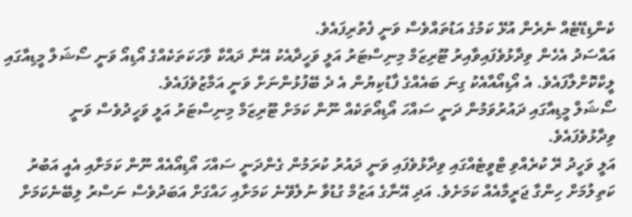ކެންޑިޑޭޓެއް ނެރެން އުޅޭ ކަމުގެ އަޑުތައްވެސް ވަނީ ފެތުރިފައެވެ.
އައްސަދު އެހެން ވިދާޅުވެފައިވާއިރު ޓޫރިޒަމް މިނިސްޓަރު އަލީ ވަހީދާއެކު އޭނާ ދައްކާ ވާހަކަތަކެއްގެ އޯޑިއޯ ވަނީ ސޯޝަލް މީޑިއާގައި ލީކްކޮށްލާފައެވެ. އެ އޯޑިއޯއާއެކު ގިނަ ބައެއްގެ ފާޑުކިޔުން އެ ދެ ބޭފުޅުންނަށް ވަނީ އަމާޒުވެފައެވެ.
ސޯޝަލް މީޑިއާގައި ދައުރުވަމުން ދަނީ ސައްހަ އޯޑިއޯތަކެއް ނޫން ކަމަށް ޓޫރިޒަމް މިނިސްޓަރު އަލީ ވަހީދުވެސް ވަނީ ވިދާޅުވެފައެވެ.
އަލީ ވަހީދު ރޭ ކުރެއްވި ޓްވީޓެއްގައި ވިދާޅުވެފައި ވަނީ ދައުރު ކުރަމުން ގެންދަނީ ސައްހަ އޯޑިއޯއެއް ނޫން ކަމަށާއި އެއީ އަބުރު ކަތިލުމަށް ހިންގާ ޖަރީމާއެއް ކަމަށެވެ. އަދި އޭނާގެ އަޒުމް ގުޑުވާ ނުލެވޭނެ ކަމަށާއި ހައްގަށް އަބަދުވެސް ނަސްރު ލިބޭނެކަމަށް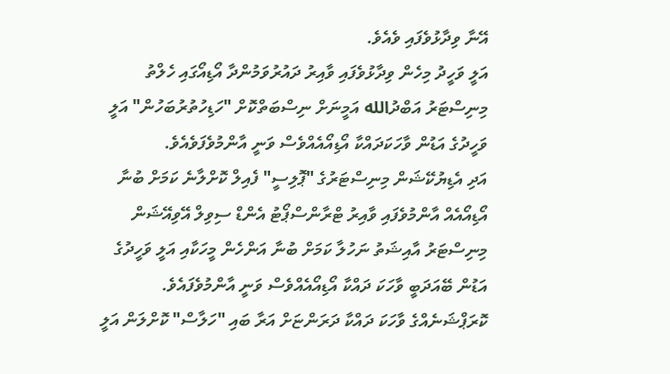އޭނާ ވިދާޅުވެފައި ވެއެވެ.
އަލީ ވަހީދު މިހެން ވިދާޅުވެފައި ވާއިރު ދައުރުވަމުންދާ އޯޑިއޯގައި ހެލްތު މިނިސްޓަރު އަބްދުالله އަމީނަށް ނިސްބަތްކޮށް "ހަޑިހުތުރުބަހުން" އަލީ ވަހީދުގެ އަޑުން ވާހަކަދައްކާ އޯޑިއޯއެއްވެސް ވަނީ އާންމުވެފަވެއެވެ.
އަދި އެޑިޔުކޭޝަން މިނިސްޓަރުގެ "ޕޮލިސީ" ފެއިލް ކޮށްލާނެ ކަމަށް ބުނާ އޯޑިއޯއެއް އާންމުވެފައި ވާއިރު ޓްރާންސްޕޯޓު އެންޑް ސިވިލް އޭވިއޭޝަން މިނިސްޓަރު އާއިޝަތު ނަހުލާ ކަމަށް ބުނާ އަންހެން މީހަކާއި އަލީ ވަހީދުގެ އަޑުން ބޭއަދަބީ ވާހަކަ ދައްކާ އޯޑިއޯއެއްވެސް ވަނީ އާންމުވެފައެވެ.
ކޮރަޕްޝަނެއްގެ ވާހަކަ ދައްކާ ދަރަންޏަށް އަރާ ބައި "ހަލާސް" ކޮށްލަން އަލީ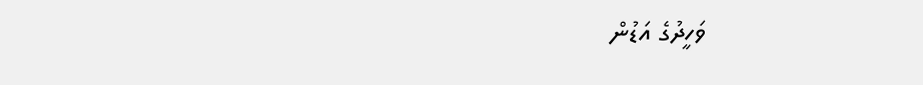ވަހީދުގެ އަޑުން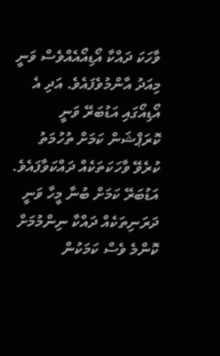ވާހަކަ ދައްކާ އޯޑިއޯއެއްވެސް ވަނީ މިއަދު އާންމުވެފައެވެ. އަދި އެ އޯޑިއޯގައި އަޑުބަރޭ ވަނީ ކޮރަޕްޝަން ކަމަށް ތުހުމަތު ކުރެވޭ ވާހަކަތަކެއް ދައްކަވާފައެވެ. އަޑުބަރޭ ކަމަށް ބުނާ މީހާ ވަނީ ދަރަނިތަކެއް ދައްކާ ނިންމުމަށް ކޮންމެ ވެސް ކަމަކުން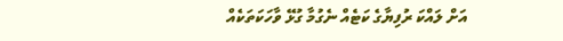އަށް ލައްކަ ރުފިޔާގެ ކަޓެއް ނެގުމާ ގުޅޭ ވާހަކަތަކެއް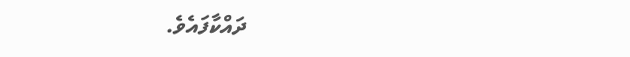ދައްކާފައެވެ.